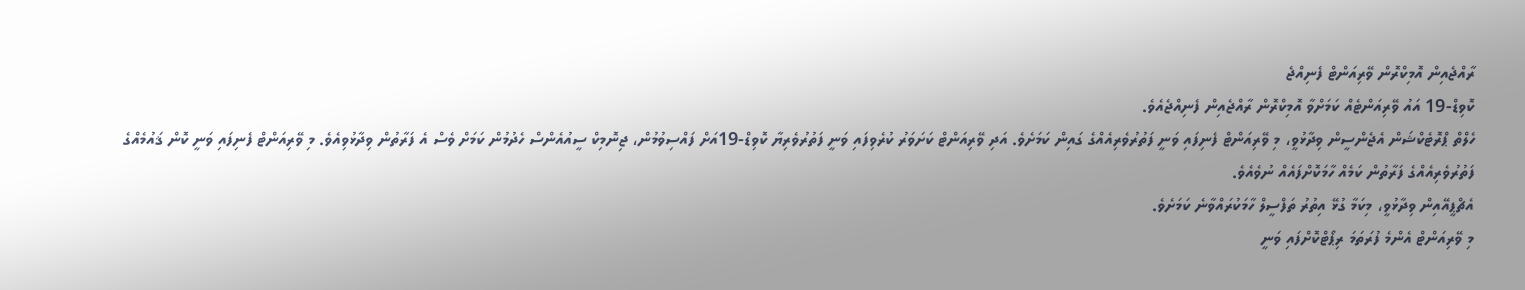ރާއްޖެއިން އޮމިކްރޮން ވޭރިއަންޓް ފެނިއްޖެ
ކޮވިޑް-19 އައު ވޭރިއަންޓެއް ކަމަށްވާ އޮމިކްރޮން ރާއްޖެއިން ފެނިއްޖެއެވެ.
ހެލްތް ޕްރޮޓެކްޝަން އެޖެންސީން ވިދާޅުވީ، މި ވޭރިއަންޓް ފެނިފައި ވަނީ ފަތުރުވެރިއެއްގެ ގައިން ކަމަށެވެ. އަދި ވޭރިއަންޓް ކަށަވަރު ކުރެވިފައި ވަނީ ފަތުރުވެރިޔާ ކޮވިޑް-19އަށް ފައްސިވުމުން، ޖިނޮމިކް ސީއުއެންސް ހެދުމުން ކަމަށް ވެސް އެ ފަރާތުން ވިދާޅުވިއެވެ. މި ވޭރިއަންޓް ފެނިފައި ވަނީ ކޮން ޤައުމެއްގެ ފަތުރުވެރިއެއްގެ ފަރާތުން ކަމެއް ހާމަކޮށްފައެއް ނުވެއެވެ.
އެޗްޕީއޭއިން ވިދާޅުވީ، މިކަމާ ގުޅޭ އިތުރު ތަފްސީލް ހާމަކުރައްވާނެ ކަމަށެވެ.
މި ވޭރިއަންޓް އެންމެ ފުރަތަމަ ރިޕޯޓްކޮށްފައި ވަނީ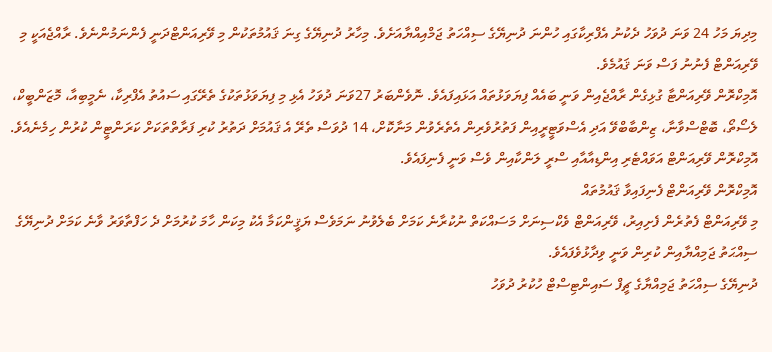މިދިޔަ މަހު 24 ވަނަ ދުވަހު ދެކުނު އެފްރިކާގައި ހުންނަ ދުނިޔޭގެ ސިއްހަތު ޖަމްއިއްޔާއަށެވެ. މިހާރު ދުނިޔޭގެ ގިނަ ޤައުމުތަކުން މި ވޭރިއަންޓްދަނީ ފެންނަމުންނެވެ. ރާއްޖެއަކީ މި ވޭރިއަންޓް ފެނުނު ފަސް ވަނަ ޤައުމެވެ.
އޮމިކްރޮން ވޭރިއަންޓާ ގުޅިގެން ރާއްޖެއިން ވަނީ ބައެއް ފިޔަވަޅުތައް އަޅައިފައެވެ. ނޮވެންބަރު 27ވަނަ ދުވަހު އެޅި މި ފިޔަވަޅުތަކުގެ ތެރޭގައި ސައުތު އެފްރިކާ، ނެމީބިއާ، މޮޒަންބީކް، ލެސޯތޯ، ބޮޓްސްވާނާ، ޒިންބާބްވޭ އަދި އެސްވަޓީރީއިން ފަތުރުވެރިން އެތެރެވުން މަނާކޮށް، 14 ދުވަސް ތެރޭ އެ ޤައުމަށް ދަތުރު ކުރި ފަރާތްތަކަށް ކަރަންޓީން ކުރުން ހިމެނެއެވެ.
އޮމިކްރޮން ވޭރިއަންޓް އަވައްޓެރި އިންޑިއާއާއި ސްރީ ލަންކާއިން ވެސް ވަނީ ފެނިފައެވެ.
އޮމިކްރޮން ވޭރިއަންޓް ފެނިފައިވާ ޤައުމުތައް
މި ވޭރިއަންޓް ފެތުރެން ފެށިއިރު، ވޭރިއަންޓް ވެކްސިނަށް މަސައްކަތް ނުކުރާނެ ކަމަށް ބެލެވުނު ނަމަވެސް ޔަޤީންކަމާ އެކު މިކަން ހާމަ ކުރުމަށް ދެ ހަފްތާވަރު ވާނެ ކަމަށް ދުނިޔޭގެ ސިއްޙަތު ޖަމިއްޔާއިން ކުރިން ވަނީ ވިދާޅުވެފައެވެ.
ދުނިޔޭގެ ސިއްހަތު ޖަމިއްޔާގެ ޗީފް ސައިންޓިސްޓް ހުކުރު ދުވަހު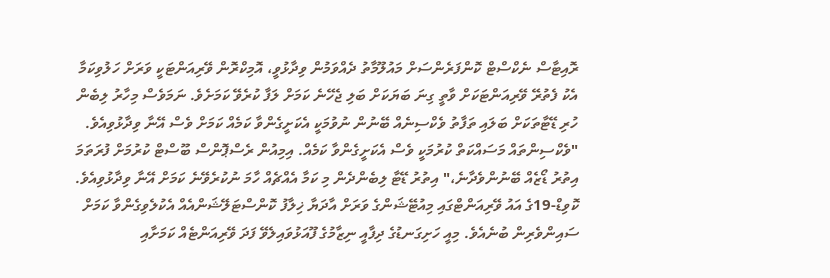ރޮއިޓާސް ނެކްސްޓް ކޮންފަރެންސަށް މައުލޫމާތު ދެއްވަމުން ވިދާޅުވީ، އޮމިކްރޮން ވޭރިއަންޓަކީ ވަރަށް ހަލުވިކަމާ އެކު ފެތުރޭ ވޭރިއަންޓަކަށް ވާތީ ގިނަ ބަޔަކަށް ބަލި ޖެހޭނެ ކަމަށް ލަފާ ކުރެވޭ ކަމަށެވެ. ނަމަވެސް މިހާރު ލިބެން ހުރި ޑޭޓާތަކަށް ބަލައި ތަފާތު ވެކްސިނެއް ބޭނުން ނުވުމަކީ އެކަށީގެންވާ ކަމެއް ކަމަށް ވެސް އޭނާ ވިދާޅުވިއެވެ.
"ވެކްސިންތައް މަސައްކަތް ކުރުމަކީ ވެސް އެކަށީގެންވާ ކަމެއް. އިމިއުން ރެސްޕޮންސް ބޫސްޓް ކުރުމަށް ފުރަތަމަ އިތުރު ޑޯޒެއް ބޭނުންވެދާނެ،" އިތުރު ޑޭޓާ ލިބެންދެން މި ކަމާ އެއްޗެއް ހާމަ ނުކުރެވޭނެ ކަމަށް އޭނާ ވިދާޅުވިއެވެ.
ކޮވިޑް-19ގެ އައު ވޭރިއަންޓްގައި މިއުޓޭޝަންގެ ވަރަށް އާދަޔާ ޚިލާފު ކޮންސްޓަލޭޝަންއެއް އެކުލެވިގެންވާ ކަމަށް ސައިންވެރިން ބުނެއެވެ. މިއީ ހަށިގަނޑުގެ ދިފާއީ ނިޒާމުގެ ފޫއަޅުވައިލެވޭ ފަދަ ވޭރިއަންޓެއް ކަމަށާއި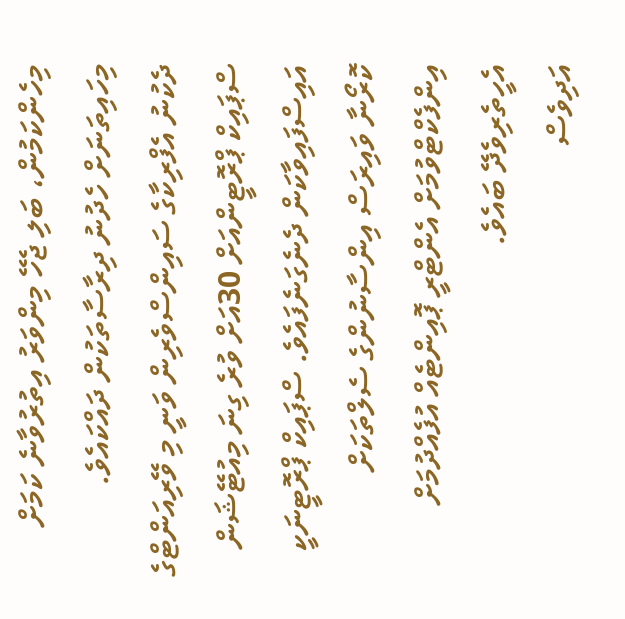މިހެންކަމުން، ބަލި ޖެހޭ މިންވަރު އިތުރުވާނެ ކަމަށް މިހައިތަނަށް ހެދުނު ދިރާސާތަކުން ދައްކައެވެ.
ދެކުނު އެފްރިކާގެ ސައިންސްވެރިން ވަނީ މި ވޭރިއަންޓްގެ ސްޕައިކް ޕްރޮޓީންއަށް 30އަށް ވުރެ ގިނަ މިއުޓޭޝަން އައިސްފައިވާކަން ދެނެގަނެފައެވެ. ސްޕައިކް ޕްރޮޓީނަކީ ކޮރޯނާ ވައިރަސް އިންސާނުންގެ ސެލްތަކަށް އިންފެކްޓްވުމަށް އެންޓްރީ ޕޮއިންޓެއް އުފެއްދުމަށް އެހީތެރިވެދޭ ބައެވެ.
އަދިވެސް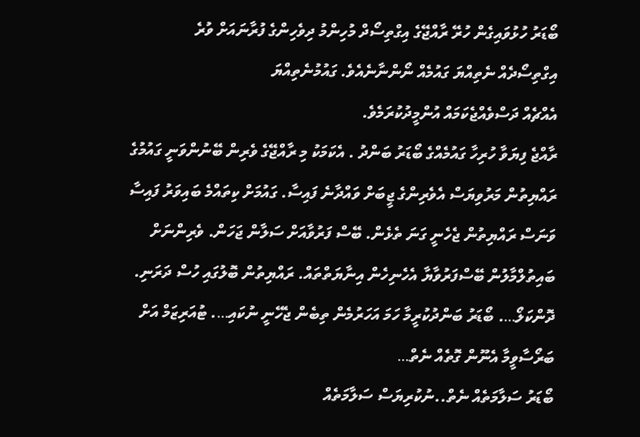ބޯޑަރު ހުޅުވައިގެން ހުރޭ ރާއްޖޭގެ އިގްތިސޯދް މުހިންމު ދިވެހިންގެ ފުރާނައަށް ވުރެ
އިގްތިސޯދެއް ނެތިއްޔަ ގައުމެއް ނޯންނާނެއެވެ. ގައުމުނެތިއްޔަ
އެއްޗެއް ދަސްވެއްޖެކަމައް އުންމީދުކުރަމެވެ.
ރާއްޖެ ފިޔަވާ ހުރިހާ ގައުމެއްގެ ބޯޑަރު ބަންދު . އެކަމަކު މި ރާއްޖޭގެ ވެރިން ބޭނުންވަނީ ގައުމުގެ ރައްޔިތުން މަރުވިޔަސް އެވެރިންގެ ޖީބަށް ވައްދާނެ ފައިސާ. ގައުމަށް ކިތައްމެ ބައިވަރު ފައިސާ ވަނަސް ރައްޔިތުން ޖެހެނީ ގަނަ ތެޅެން. ބޭސް ފަރުވާއަށް ސަލާން ޖަހަން. ވެރިންނަށް ބައިތުލްމާލުން ބޭސްފަރުވާޔާ އެހެނިހެން އިނާޔަތްތައް. ރައްޔިތުން ބޮލުގައި ހުސް ދަރަނި.
ދޮންކަލޯ…. ބޯޑަރު ބަންދުކުރީމާ ހަމަ އަހަރުމެން ތިބެން ޖެހޭނީ ނުކައި…. ޓުއަރިޒަމް އަށް ބަރޯސާވީމާ އެނޫން ގޮތެއް ނެތް…
ބޯޑަރު ސަލާމަތެއް ނެތް..ނުކުރިޔަސް ސަލާމަތެއް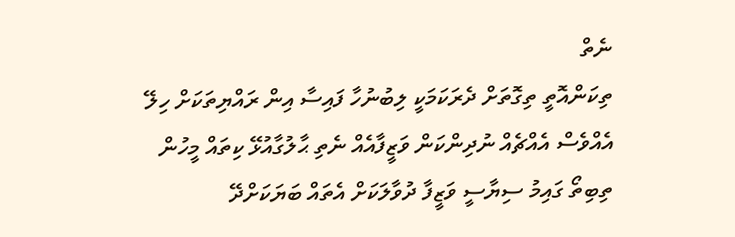ނެތް
ތިކަންއޮތީ ތިގޮތަށް ދެރަކަމަކީ ލިބުނުހާ ފައިސާ އިން ރައްޔިތަކަށް ހިލޭ އެއްވެސް އެއްޗެއް ނުދިންކަން ވަޒީފާއެއް ނެތި ޙާލުގާއުޅޭ ކިތައް މީހުން ތިބިތޯ ގައިމު ސިޔާސީ ވަޒީފާ ދުވާލަކަށް އެތައް ބަޔަކަށްދޭ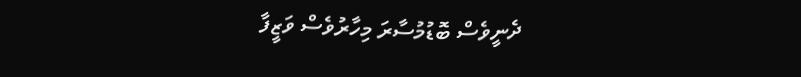ދެނީވެސް ބޮޑުމުސާރަ މިހާރުވެސް ވަޒީފާ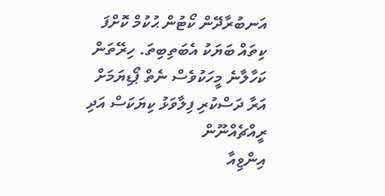އަނބުރާދޭން ކޯޓުން ޙުކުމް ކޮށްފަ ކިތައް ބަޔަކު އެބަތިބިތަ. ހިރޭތަން ކަހާލާނެ މީހަކުވެސް ނެތް ޕޯޑިޔަމަށް އަރާ ދަސްކުރި ފިލާވަޅު ކިޔަކަސް އަދި ރީއްޗެއްނޫން
އިންޱިއާ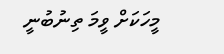މީހަކަށް ވީމަ ތިނުބުނީ